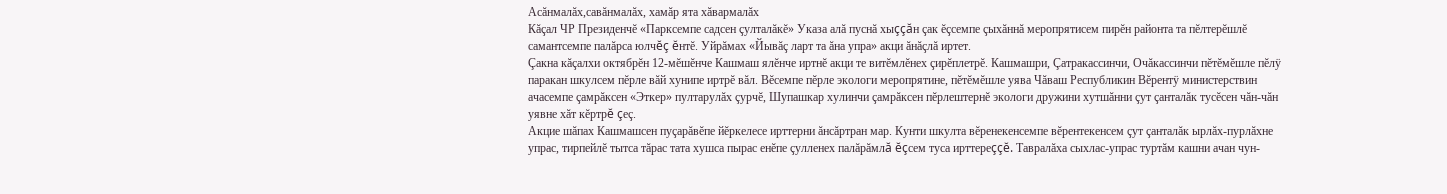Асăнмалăх,савăнмалăх, хамăр ята хăвармалăх
Кăçал ЧР Президенчĕ «Парксемпе садсен çулталăкĕ» Указа алă пуснă хыççăн çак ĕçсемпе çыхăннă меропрятисем пирĕн районта та пĕлтерĕшлĕ самантсемпе палăрса юлчĕç ĕнтĕ. Уйрăмах «Йывăç ларт та ăна упра» акци ăнăçлă иртет.
Çакна кăçалхи октябрĕн 12-мĕшĕнче Кашмаш ялĕнче иртнĕ акци те витĕмлĕнех çирĕплетрĕ. Кашмашри, Çатракассинчи, Очăкассинчи пĕтĕмĕшле пĕлÿ паракан шкулсем пĕрле вăй хунипе иртрĕ вăл. Вĕсемпе пĕрле экологи меропрятине, пĕтĕмĕшле уява Чăваш Республикин Вĕрентÿ министерствин ачасемпе çамрăксен «Эткер» пултарулăх çурчĕ, Шупашкар хулинчи çамрăксен пĕрлештернĕ экологи дружини хутшăнни çут çанталăк тусĕсен чăн-чăн уявне хăт кĕртрĕ çеç.
Акцие шăпах Кашмашсен пуçарăвĕпе йĕркелесе ирттерни ăнсăртран мар. Кунти шкулта вĕренекенсемпе вĕрентекенсем çут çанталăк ырлăх-пурлăхне упрас, тирпейлĕ тытса тăрас тата хушса пырас енĕпе çулленех палăрăмлă ĕçсем туса ирттереççĕ. Тавралăха сыхлас-упрас туртăм кашни ачан чун-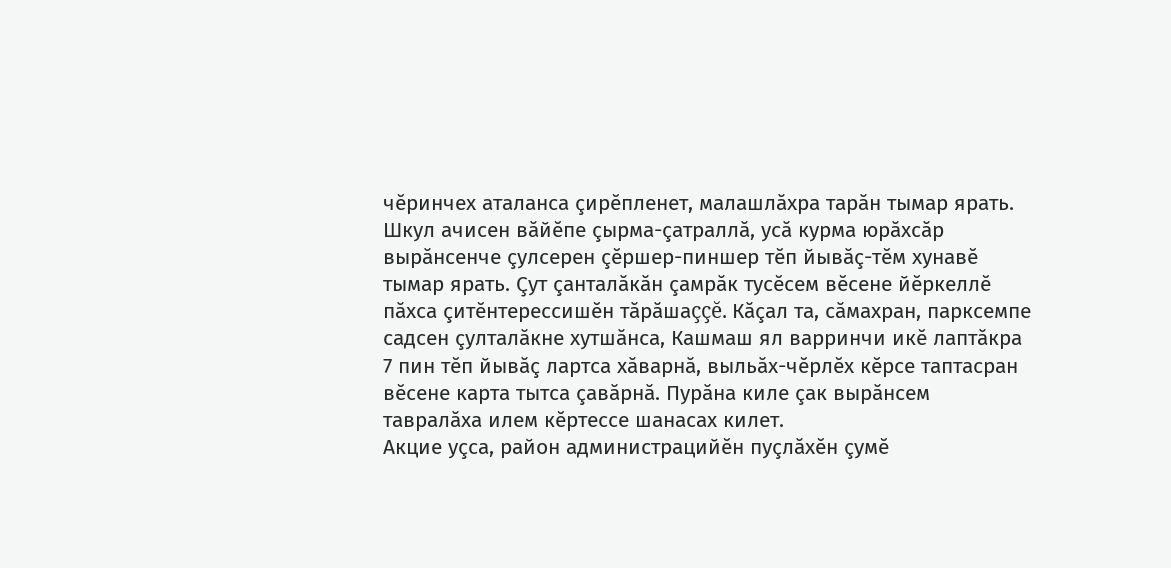чĕринчех аталанса çирĕпленет, малашлăхра тарăн тымар ярать.
Шкул ачисен вăйĕпе çырма-çатраллă, усă курма юрăхсăр вырăнсенче çулсерен çĕршер-пиншер тĕп йывăç-тĕм хунавĕ тымар ярать. Çут çанталăкăн çамрăк тусĕсем вĕсене йĕркеллĕ пăхса çитĕнтерессишĕн тăрăшаççĕ. Кăçал та, сăмахран, парксемпе садсен çулталăкне хутшăнса, Кашмаш ял варринчи икĕ лаптăкра 7 пин тĕп йывăç лартса хăварнă, выльăх-чĕрлĕх кĕрсе таптасран вĕсене карта тытса çавăрнă. Пурăна киле çак вырăнсем тавралăха илем кĕртессе шанасах килет.
Акцие уçса, район администрацийĕн пуçлăхĕн çумĕ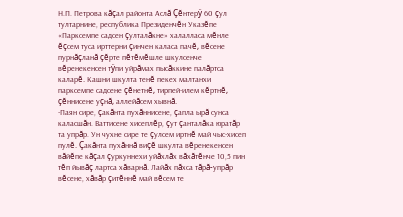Н.П. Петрова кăçал районта Аслă Çĕнтерÿ 60 çул тултарнине, республика Президенчĕн Указĕпе «Парксемпе садсен çулталăкне» халалласа мĕнле ĕçсем туса ирттерни çинчен каласа пачĕ, вĕсене пурнăçланă çĕрте пĕтĕмĕшле шкулсенче вĕренекенсен тÿпи уйрăмах пысăккине палăртса каларĕ. Кашни шкулта тенĕ пекех малтанхи парксемпе садсене çĕнетнĕ, тирпей-илем кĕртнĕ, çĕннисене уçнă, аллейăсем хывнă.
-Паян сире, çакăнта пухăннисене, çапла ырă сунса каласшăн. Ваттисене хисеплĕр, çут çанталăка юратăр та упрăр. Ун чухне сире те çулсем иртнĕ май чыс-хисеп пулĕ. Çакăнта пухăннă виçĕ шкулта вĕренекенсен вăйĕпе кăçал çуркуннехи уйăхлăх вăхăтĕнче 10,5 пин тĕп йывăç лартса хăварнă. Лайăх пăхса тăрă-упрăр вĕсене, хăвăр çитĕннĕ май вĕсем те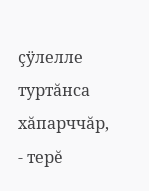çÿлелле туртăнса хăпарччăр, - терĕ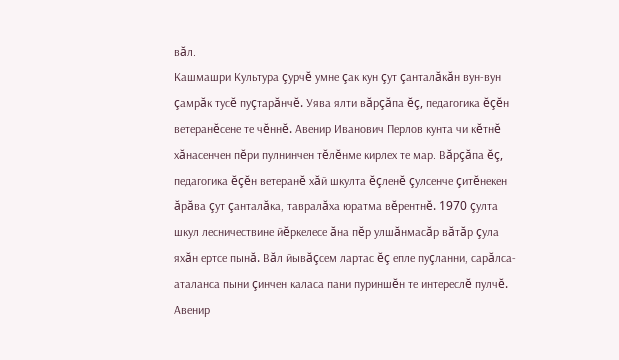вăл.
Кашмашри Культура çурчĕ умне çак кун çут çанталăкăн вун-вун çамрăк тусĕ пуçтарăнчĕ. Уява ялти вăрçăпа ĕç, педагогика ĕçĕн ветеранĕсене те чĕннĕ. Авенир Иванович Перлов кунта чи кĕтнĕ хăнасенчен пĕри пулнинчен тĕлĕнме кирлех те мар. Вăрçăпа ĕç, педагогика ĕçĕн ветеранĕ хăй шкулта ĕçленĕ çулсенче çитĕнекен ăрăва çут çанталăка, тавралăха юратма вĕрентнĕ. 1970 çулта шкул лесничествине йĕркелесе ăна пĕр улшăнмасăр вăтăр çула яхăн ертсе пынă. Вăл йывăçсем лартас ĕç епле пуçланни, сарăлса-аталанса пыни çинчен каласа пани пуриншĕн те интереслĕ пулчĕ. Авенир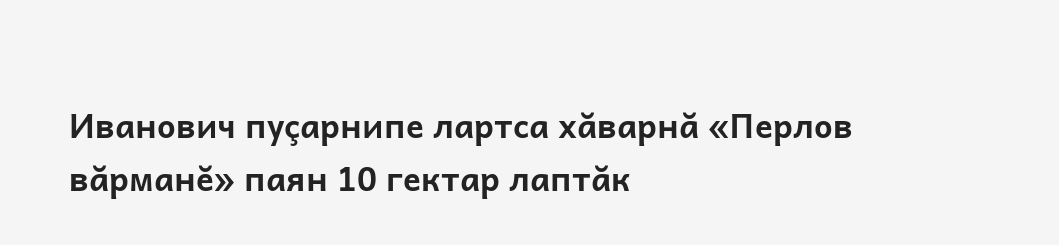Иванович пуçарнипе лартса хăварнă «Перлов вăрманĕ» паян 10 гектар лаптăк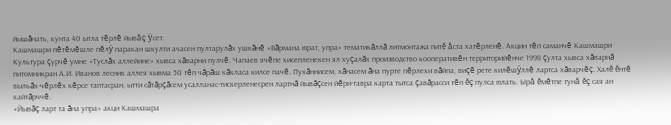йышăнать, кунта 40 ытла тĕрлĕ йывăç ÿсет.
Кашмашри пĕтĕмĕшле пĕлÿ паракан шкулти ачасен пултарулăх ушкăнĕ «Вăрмана юрат, упра» тематикăллă литмонтажа питĕ ăста хатĕрленĕ. Акцин тĕп саманчĕ Кашмашри Культура çурчĕ умне «Туслăх аллейине» хывса хăварни пулчĕ. Чапаев ячĕпе хисепленекен ял хуçалăх производство кооперативĕн территорийĕнче 1998 çулта хывса хăварнă питомникран А.И. Иванов лесник аллея хывма 50 тĕп чăрăш кăкласа килсе пачĕ. Пухăннисем, хăнасем ăна пурте пĕрлехи вăйпа, виçĕ рете килĕшÿллĕ лартса хăварчĕç. Халĕ ĕнтĕ выльăх-чĕрлĕх кĕрсе таптасран, ытти сăтăрçăсем усалланас-тискерленесрен лартнă йывăçсен йĕри-тавра карта тытса çавăрасси тĕп ĕç пулса юлать. Ырă ĕмĕтпе тунă ĕç сая ан кайтăрччĕ.
«Йывăç ларт та ăна упра» акци Кашмашра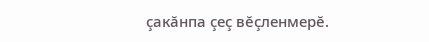çакăнпа çеç вĕçленмерĕ.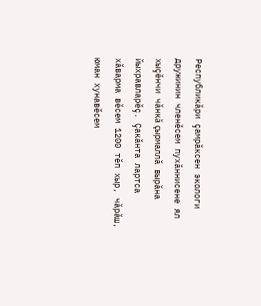Республикăри çамрăксен экологи дружинин членĕсем пухăннисене ял хыçĕнчи чăнкă çырмаллă вырăна йыхравларĕç. Çакăнта лартса хăварма вĕсем 1200 тĕп хыр, чăрăш, юман хунавĕсем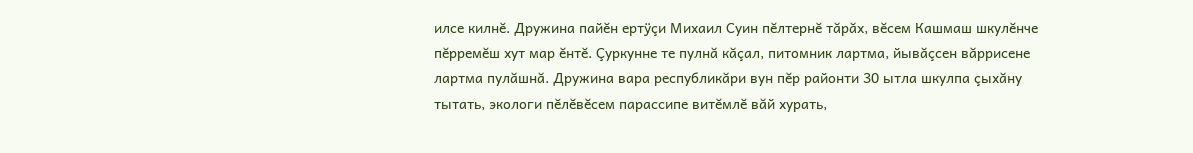илсе килнĕ. Дружина пайĕн ертÿçи Михаил Суин пĕлтернĕ тăрăх, вĕсем Кашмаш шкулĕнче пĕрремĕш хут мар ĕнтĕ. Çуркунне те пулнă кăçал, питомник лартма, йывăçсен вăррисене лартма пулăшнă. Дружина вара республикăри вун пĕр районти 30 ытла шкулпа çыхăну тытать, экологи пĕлĕвĕсем парассипе витĕмлĕ вăй хурать,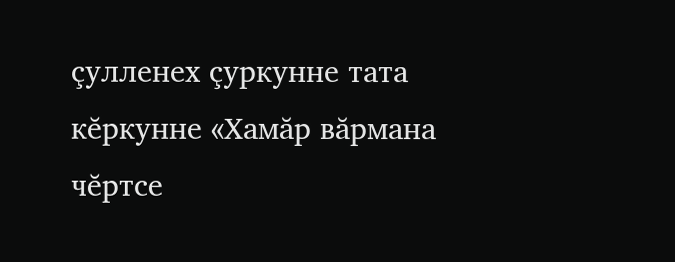çулленех çуркунне тата кĕркунне «Хамăр вăрмана чĕртсе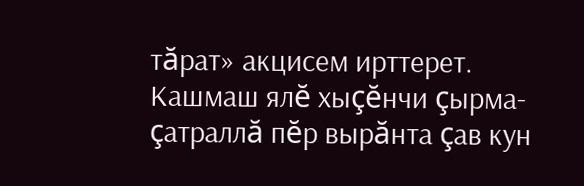тăрат» акцисем ирттерет.
Кашмаш ялĕ хыçĕнчи çырма-çатраллă пĕр вырăнта çав кун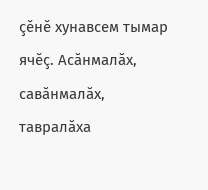çĕнĕ хунавсем тымар ячĕç. Асăнмалăх, савăнмалăх, тавралăха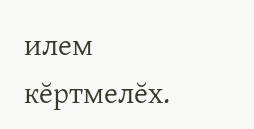илем кĕртмелĕх.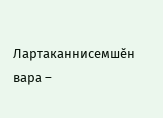Лартаканнисемшĕн вара –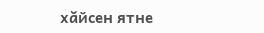хăйсен ятне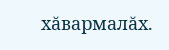хăвармалăх.